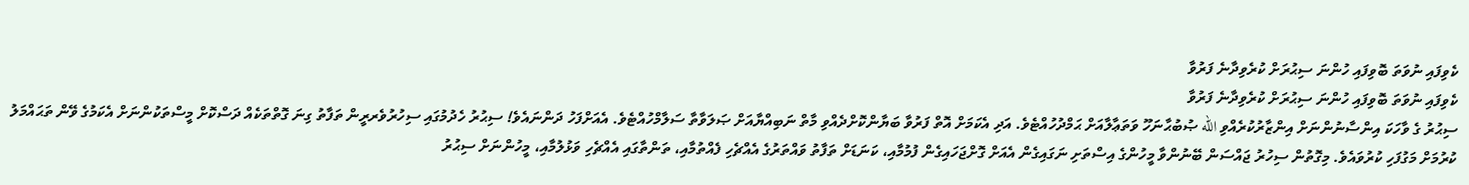ކެވިފައި ނުވަތަ ބޮވިފައި ހުންނަ ސިޙުރަށް ކުރެވިދާނެ ފަރުވާ
ކެވިފައި ނުވަތަ ބޮވިފައި ހުންނަ ސިޙުރަށް ކުރެވިދާނެ ފަރުވާ
ސިޙުރު ގެ ވާހަކަ އިންސާނުންނަށް އިންޒާރުކުރެއްވި الله ޞުބުޙާނަހޫ ވަތަޢާލާއަށް ޙަމްދުހުއްޓެވެ. އަދި އެކަމަށް އޮތް ފަރުވާ ބަޔާންކޮށްދެއްވި މާތް ނަބިއްޔާއަށް ޞަލަވާތާ ސަލާމްހުއްޓެވެ. އެއަށްފަހު ދަންނައެވެ! ސިޙުރު ހެދުމުގައި ސިހުރުވެރރީން ތަފާތު ގިނަ ގޮތްތަކެއް ދަސްކޮށް މީސްތަކުންނަށް އެކަމުގެ ވޭން ތަޙައްމަލު ކުރުމަށް މަގުފަހި ކުރުވައެވެ. މިގޮތުން ސިހުރު ޖައްސަން ބޭނުންވާ މީހުންގެ އިސްތަށި ނަގައިގެން އެއަށް ގޮށްޖަހައިގެން ފުމުމާއި، ކަނަޑަށް ތަފާތު ވައްތަރުގެ އެއްޗެހި ފެއްތުމާއި، ތަންތާގައި އެއްޗެހި ވަޅުލުމާއި، މީހުންނަށް ސިޙުރު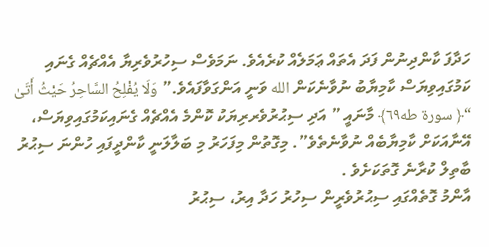ހަދާފަ ކާންދިނުން ފަދަ އެތައް ޢަމަލެއް ކުރެއެވެ. ނަމަވެސް ސިހުރުވެރިޔާ އެއްޗެއް ގެނައި ކަމުގައިވިޔަސް ކާމިޔާބު ނުވާނެކަން الله ވަނީ އަންގަވާފައެވެ.” وَلَا يُفْلِحُ السَّاحِرُ حَيْثُ أَتَىٰ “﴿ سورة طه٦٩﴾ މާނައީ ” އަދި ސިޙުރުވެރރިޔަކު ކޮންމެ އެއްޗެއް ގެނައިކަމުގައިވިޔަސް، އޭނާއަކަށް ކާމިޔާބެއް ނުވާނެތެވެ”. މިގޮތުން މިފަހަރު މި ބަލާލަނީ ކާންދީފައި ހުންނަ ސިޙުރު ބާތިލް ކުރާނެ ގޮތަކަށެވެ .
އާންމު ގޮތެއްގައި ސިޙުރުވެރީން ސިހުރު ހަދާ އިރު، ސިޙުރު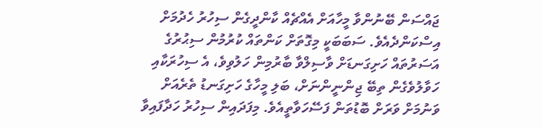ޖައްސަން ބޭނުންވާ މީހާއަށް އެއްޗެއް ކާންދީގެން ސިހުރު ހެދުމަށް އިސްކަންދެއެވެ. ސަބަބަކީ މިގޮތަށް ކަންތައް ކުރުމުން ސިޙުރުގެ އަސަރުތައް ހަށިގަނޑަށް ވާސިލްވާ ބާރުމިން ހަލުވިވެ، އެ ސިހުރަކާއި ހަވާލުވެގެން ތިބޭ ޖިންނީންނަށް، ބަލި މީހާގެ ހަށިގަނޑު ތެރެއަށް ވަނުމަށް ވަރަށް ބޮޑުތަން ފަސޭހަވާތީއެވެ. މިފަދައިން ސިހުރު ހަދާފައިވާ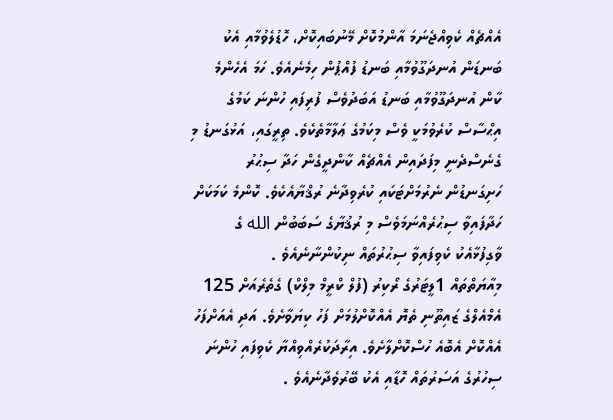އެއްޗެއް ކެވިއްޖެނަމަ އާންމުކޮށް މޭނުބައިކޮށް، ހޮޑުލެވުމާއި އެކު ބަނޑަން އުނދަގޫވުމާއި ބަނޑު ފުއްޕުން ހިމެނެއެވެ. ހަމަ އެހެންމެ ކާން އުނދަގޫވުމާއި ބަނޑު އަބަދުވެސް ފުރިފައި ހުންނަ ކަމުގެ އިޙްސާސް ކުރެވުމަކީ ވެސް މިކަމުގެ ޢަލާމާތެކެވެ. ތިރީގައި، އަޅުގަނޑު މި ގެނެސްދެނީ މިފަދައިން އެއްޗެއް ކާންދީގެން ހަދާ ސިޙުރު ހަށިގަނޑުން ނެރުމަށްޓަކައި ކުރެވިދާނެ ރުޤްޔާއެކެވެ. ކޮންމެ ކަމަކަށް ހަދާފައިވާ ސިޙުރެއްނަމަވެސް މި ރުޤުޔާގެ ސަބަބުން الله ގެ ވާގިފުޅާއެކު ކެވިފައިވާ ސިޙުރުތައް ނިކުންނާނެއެވެ .
މިއާޔަތްތައް 1ލީޓަރުގެ ރޯކިރު (ފުލް ކްރީމް މިލްކް) ގެތެރެއަށް 125 އެމްއެލްގެ ޒައިތޫނި ތެޔޮ އެއްކޮށްލުމަށް ފަހު ކިޔަވާށެވެ. އަދި އެއަށްފަހު އެއްކޮށް އެބޮއެ ހުސްކޮށްލާށެވެ. އިރާދަކުރެއްވިއްޔާ ކެވިފައި ހުންނަ ސިހުރުގެ އަސަރުތައް ހޮޑާއި އެކު ބޭރުވެދާނެއެވެ .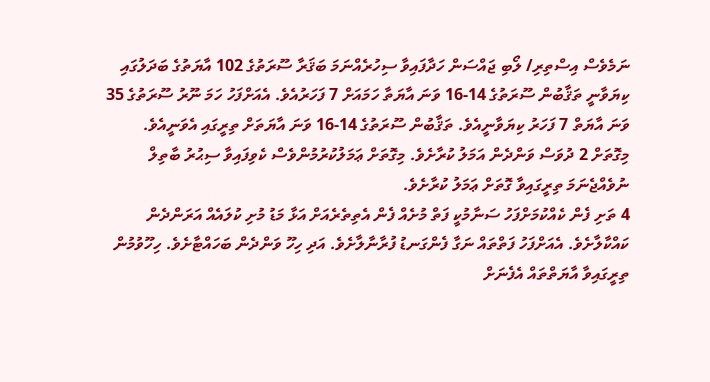ނަމެވެސް އިސްތިރި/ ލޯބި ޖައްސަން ހަދާފައިވާ ސިހުރެއްނަމަ ބަޤަރާ ސޫރަތުގެ 102 އާޔަތުގެ ބަދަލުގައި ކިޔަވާނީ ތަޤާބުން ސޫރަތުގެ 14-16 ވަނަ އާޔަތާ ހަމައަށް 7 ފަހަރުއެވެ. އެއަށްފަހު ހަމަ ނޫރު ސޫރަތުގެ 35 ވަނަ އާޔަތް 7 ފަހަރު ކިޔަވާނީއެވެ. ތަޤާބުން ސޫރަތުގެ 14-16 ވަނަ އާޔަތަށް ތިރީގައި އެވަނީއެވެ.
މިގޮތަށް 2 ދުވަސް ވަންދެން އަމަލު ކުރާށެވެ. މިގޮތަށް ޢަމަލުކުރުމުންވެސް ކެވިފައިވާ ސިޙުރު ބާތިލް ނުވެއްޖެނަމަ ތިރީގައިވާ ގޮތަށް ޢަމަލު ކުރާށެވެ.
4 ތަށި ފެން ކެއްކުމަށްފަހު ސަނާމުކީ ފަތް މުށެއް ފެން އެތިތެރެއަށް އަޅާ މަޑު މުށި ކުލައެއް އަރަންދެން ކައްކާލާށެވެ. އެއަށްފަހު ފަތްތައް ނަގާ ފެންގަނޑު ފުރާނާލާށެވެ. އަދި ހިހޫ ވަންދެން ބަހައްޓާށެވެ. ހިހޫވުމުން ތިރީގައިވާ އާޔަތްތައް އެފެނަށް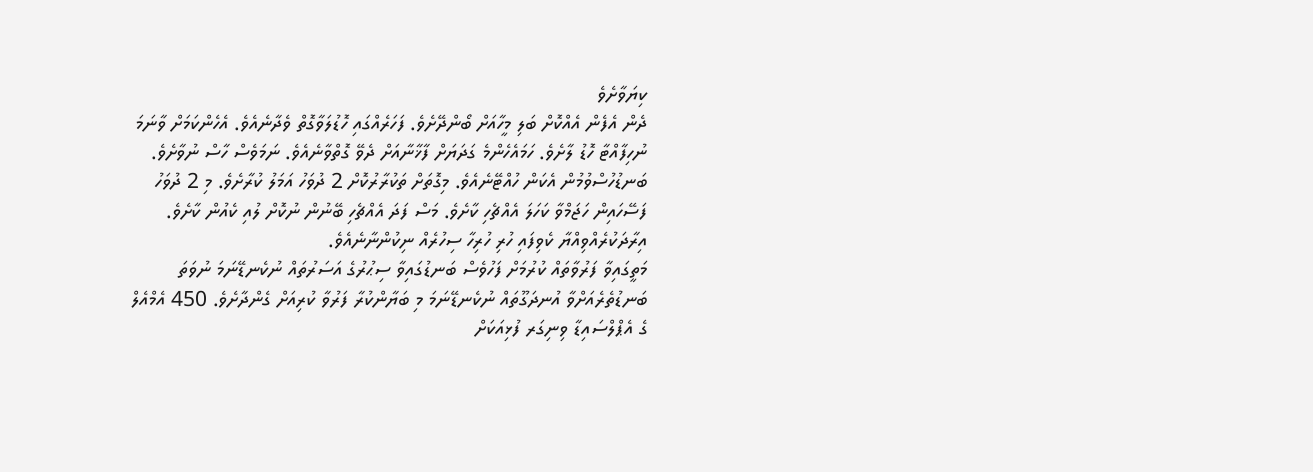ކިޔަވާށެވެ
ދެން އެފެން އެއްކޮށް ބަލި މީހާއަށް ބޯންދޭށެވެ. ފަހަރެއްގައި ހޮޑުލަވާގޮތް ވެދާނެއެވެ. އެހެންކަމަށް ވާނަމަ ނުހިފާއްޓާ ހޮޑު ލާށެވެ. ހަމައެހެންމެ ގަދަޔަށް ފާޚާނާއަށް ދެވޭ ގޮތްވާނެއެވެ. ނަމަވެސް ހާސް ނުވާށެވެ. ބަނޑުހުސްވުމުން އެކަން ހުއްޓޭނެއެވެ. މިގޮތަށް ތަކުރާރުކޮށް 2 ދުވަހު އަމަލު ކުރާށެވެ. މި 2 ދުވަހު ފަސޭހައިން ހަޖަމްވާ ކަހަލަ އެއްޗެހި ކާށެވެ. މަސް ފަދަ އެއްޗެހި ބޭނުން ނުކޮށް ލުއި ކެއުން ކާށެވެ. އިރާދަކުރެއްވިއްޔާ ކެވިފައި ހުރި ހުރިހާ ސިހުރެއް ނިކުންނާނެއެވެ.
މަތީގައިވާ ފަރުވާތައް ކުރުމަށް ފަހުވެސް ބަނޑުގައިވާ ސިޙުރުގެ އަސަރުތައް ނުކެނޑޭނަމަ ނުވަތަ ބަނޑުތެރެއަށްވާ އުނދަގޫތައް ނުކެނޑޭނަމަ މި ބަޔާންކުރާ ފަރުވާ ކުރިއަށް ގެންދާށެވެ. 450 އެމްއެލް ގެ އެޕްލްސައިޑާ ވިނިގަރ ފުޅިއަކަށް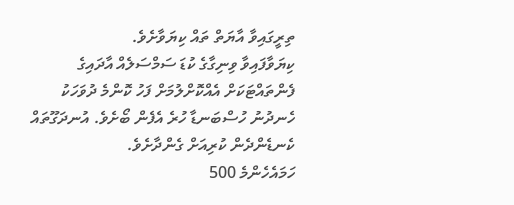ތިރީގައިވާ އާޔަތް ތައް ކިޔަވާށެވެ.
ކިޔަވާފައިވާ ވިނިގާގެ ކުޑަ ސަމްސަލެއް އާދައިގެ ފެންތައްޓަކަށް އެއްކޮށްލުމަށް ފަހު ކޮންމެ ދުވަހަކު ހެނދުނު ހުސްބަނޑާ ހުރެ އެފެން ބޯށެވެ. އުނދަގޫތައް ކެނޑެންދެން ކުރިއަށް ގެންދާށެވެ.
ހަމައެހެންމެ 500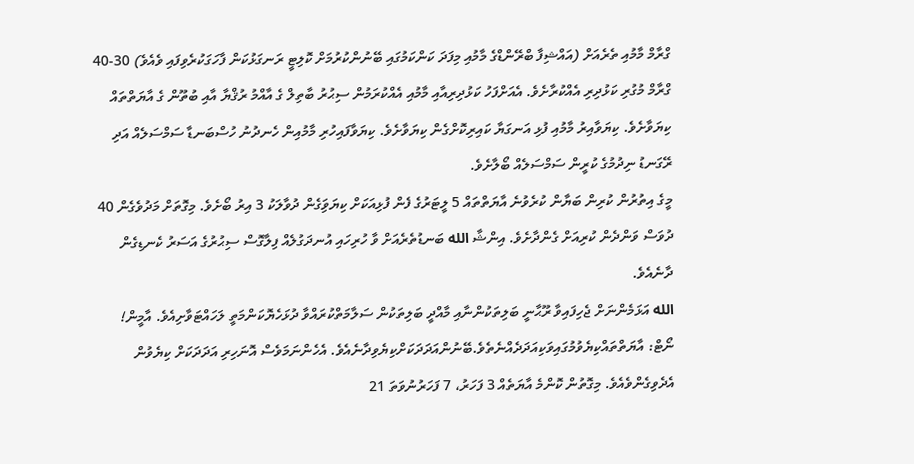ގްރާމް މާމުއި ތެރެއަށް (އައްޝިފާ ބްރޭންޑްގެ މާމުއި މިފަދަ ކަންކަމުގައި ބޭނުންކުރުމަށް ކޮލިޓީ ރަނގަޅުކަން ފާހަގަކުރެވިފައި ވެއެވެ) 30-40 ގްރާމް މުގުރި ކަޅުދިރި އެއްކުރާށެވެ. އެއަށްފަހު ކަޅުދިރިއާއި މާމުއި އެއްކުރަމުން ސިޙުރު ބާތިލް ގެ އާއްމު ރުޤްޔާ އާއި ބުތޫން ގެ އާޔަތްތައް ކިޔަވާށެވެ. ކިޔަވާއިރު މާމުއި ފުޅި އަނގަޔާ ކައިރިކޮށްގެން ކިޔަވާށެވެ. ކިޔަވާފައިހުރި މާމުއިން ހެނދުނު ހުސްބަނޑާ ސަމްސަލެއް އަދި ރޭގަނޑު ނިދުމުގެ ކުރީން ސަމްސަލެއް ބޯލާށެވެ.
މީގެ އިތުރުން ކުރިން ބަޔާން ކުރެވުނެ އާޔަތްތައް 5 ލީޓަރުގެ ފެން ފުޅިއަކަށް ކިޔަވަިގެން ދުވާލަކު 3 އިރު ބޯށެވެ. މިގޮތަށް މަދުވެގެން 40 ދުވަސް ވަންދެން ކުރިއަށް ގެންދާށެވެ. އިންޝާ الله ބަނޑުތެރެއަށް ވާ ހުރިހައި އުނދަގުލެއް ފިލާގޮސް ސިޙުރުގެ އަސަރު ކެނޑިގެން ދާނެއެވެ.
الله އަޅަމެންނަށް ޖެހިފައިވާ ރޫޙާނީ ބަލިތަކުންނާއި މާއްދީ ބަލިތަކުން ސަލާމަތްކުރައްވާ ދުޅަހެޔޮކަންމަތީ ލަހައްޓަވާށިއެވެ. އާމީން!
ނޯޓް: އާޔަތްތައްކިޔެވުމުގައިވަކިއަދަދެއްނެތެވެ.ބޭނުންއަދަދަކަށްކިޔެވިދާނެއެވެ. އެހެންނަމަވެސް އޮނަހިރި އަދަދަކަށް ކިޔެވުން އެދެވިގެންވެއެވެ. މިގޮތުން ކޮންމެ އާޔަތެއް 3 ފަހަރު، 7 ފަހަރުނުވަތަ 21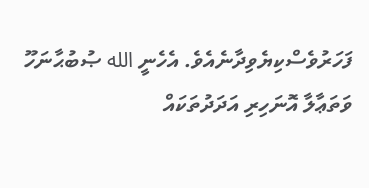ފަހަރުވެސްކިޔެވިދާނެއެވެ. އެހެނީ الله ޞުބުޙާނަހޫ ވަތަޢާލާ އޮނަހިރި އަދަދުތަކައް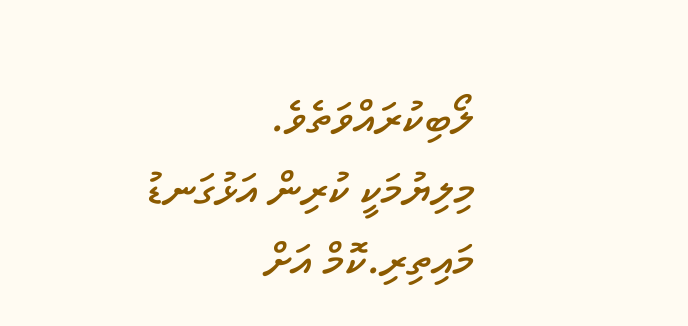ލޯބިކުރައްވަތެވެ.
މިލިޔުމަކީ ކުރިން އަޅުގަނޑު މައިތިރި.ކޮމް އަށް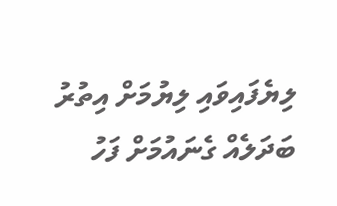ލިޔެފައިވައި ލިޔުމަށް އިތުރު ބަދަލެއް ގެނައުމަށް ފަހު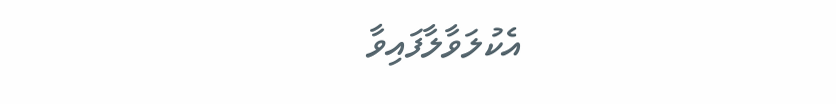އެކުލަވާލާފައިވާ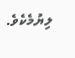ލިޔުމެކެވެ.